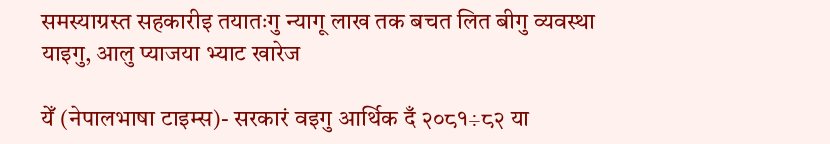समस्याग्रस्त सहकारीइ तयातःगु न्यागू लाख तक बचत लित बीगु व्यवस्था याइगु, आलु प्याजया भ्याट खारेज

येँ (नेपालभाषा टाइम्स)- सरकारं वइगु आर्थिक दँ २०८१÷८२ या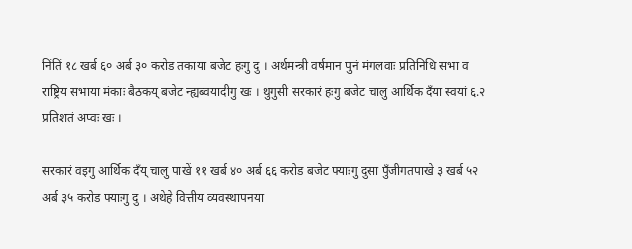निंतिं १८ खर्ब ६० अर्ब ३० करोड तकाया बजेट हःगु दु । अर्थमन्त्री वर्षमान पुनं मंगलवाः प्रतिनिधि सभा व राष्ट्रिय सभाया मंकाः बैठकय् बजेट न्ह्यब्वयादीगु खः । थुगुसी सरकारं हःगु बजेट चालु आर्थिक दँया स्वयां ६.२ प्रतिशतं अप्वः खः ।

सरकारं वइगु आर्थिक दँय् चालु पाखें ११ खर्ब ४० अर्ब ६६ करोड बजेट फ्याःगु दुसा पुँजीगतपाखे ३ खर्ब ५२ अर्ब ३५ करोड फ्याःगु दु । अथेहे वित्तीय व्यवस्थापनया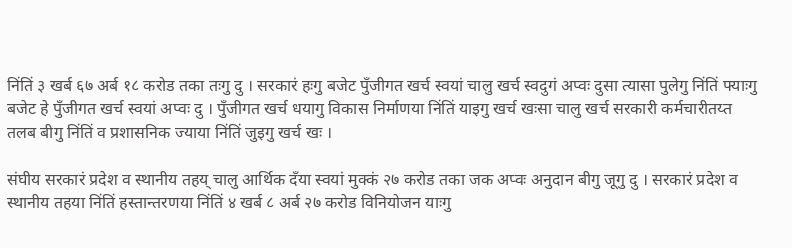निंतिं ३ खर्ब ६७ अर्ब १८ करोड तका तःगु दु । सरकारं हःगु बजेट पुँजीगत खर्च स्वयां चालु खर्च स्वदुगं अप्वः दुसा त्यासा पुलेगु निंतिं फ्याःगु बजेट हे पुँजीगत खर्च स्वयां अप्वः दु । पुँजीगत खर्च धयागु विकास निर्माणया निंतिं याइगु खर्च खःसा चालु खर्च सरकारी कर्मचारीतय्त तलब बीगु निंतिं व प्रशासनिक ज्याया निंतिं जुइगु खर्च खः ।

संघीय सरकारं प्रदेश व स्थानीय तहय् चालु आर्थिक दँया स्वयां मुक्कं २७ करोड तका जक अप्वः अनुदान बीगु जूगु दु । सरकारं प्रदेश व स्थानीय तहया निंतिं हस्तान्तरणया निंतिं ४ खर्ब ८ अर्ब २७ करोड विनियोजन याःगु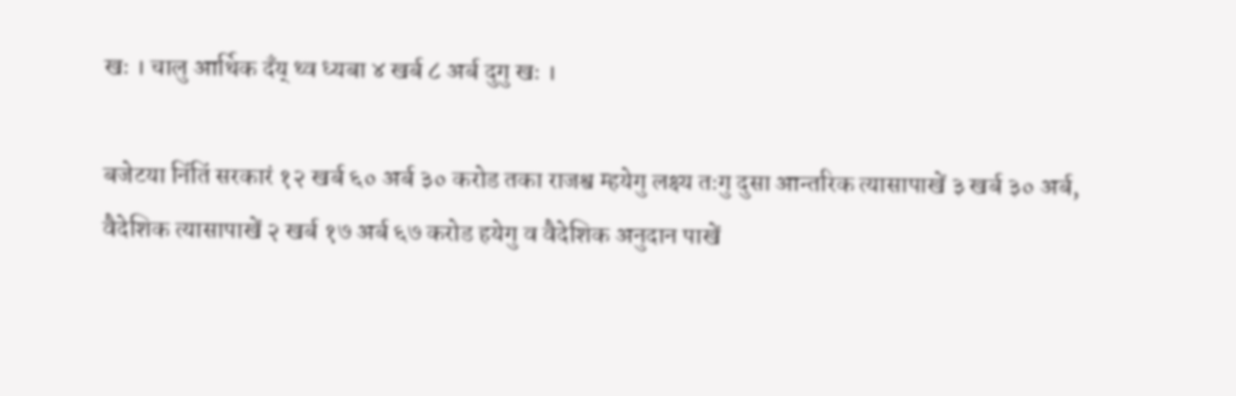खः । चालु आर्थिक दँय् थ्व ध्यबा ४ खर्ब ८ अर्ब दुगु खः ।

बजेटया निंतिं सरकारं १२ खर्ब ६० अर्ब ३० करोड तका राजश्व म्हयेगु लक्ष्य तःगु दुसा आन्तरिक त्यासापाखें ३ खर्ब ३० अर्ब, वैदेशिक त्यासापाखें २ खर्ब १७ अर्ब ६७ करोड हयेगु व वैदेशिक अनुदान पाखें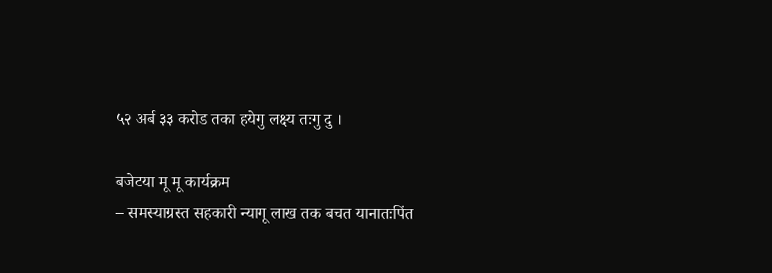५२ अर्ब ३३ करोड तका हयेगु लक्ष्य तःगु दु ।

बजेटया मू मू कार्यक्रम
– समस्याग्रस्त सहकारी न्यागू लाख तक बचत यानातःपिंत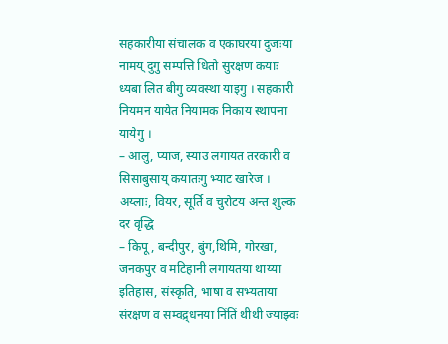सहकारीया संचालक व एकाघरया दुजःया नामय् दुगु सम्पत्ति धितो सुरक्षण कयाः ध्यबा लित बीगु व्यवस्था याइगु । सहकारी नियमन यायेत नियामक निकाय स्थापना यायेगु ।
– आलु, प्याज, स्याउ लगायत तरकारी व सिसाबुसाय् कयातःगु भ्याट खारेज । अय्लाः, वियर, सूर्ति व चुरोटय अन्त शुल्क दर वृद्धि
– किपू, बन्दीपुर, बुंग,थिमि, गोरखा, जनकपुर व मटिहानी लगायतया थाय्या इतिहास, संस्कृति, भाषा व सभ्यताया संरक्षण व सम्वद्र्धनया निंतिं थीथी ज्याझ्वः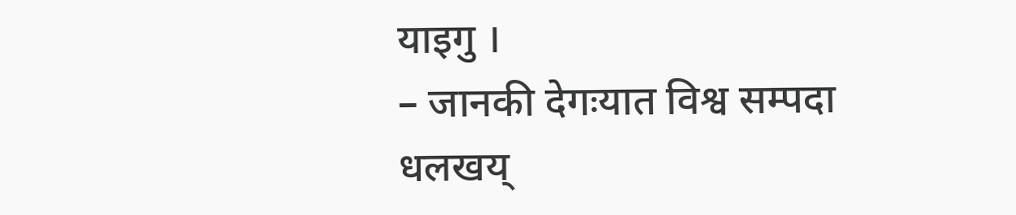याइगु ।
– जानकी देगःयात विश्व सम्पदा धलखय्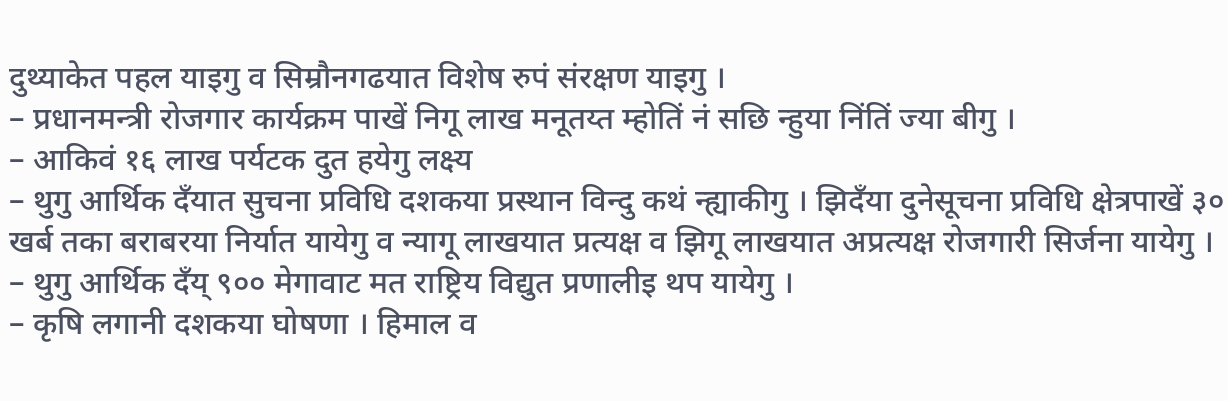दुथ्याकेत पहल याइगु व सिम्रौनगढयात विशेष रुपं संरक्षण याइगु ।
– प्रधानमन्त्री रोजगार कार्यक्रम पाखें निगू लाख मनूतय्त म्होतिं नं सछि न्हुया निंतिं ज्या बीगु ।
– आकिवं १६ लाख पर्यटक दुत हयेगु लक्ष्य
– थुगु आर्थिक दँयात सुचना प्रविधि दशकया प्रस्थान विन्दु कथं न्ह्याकीगु । झिदँया दुनेसूचना प्रविधि क्षेत्रपाखें ३० खर्ब तका बराबरया निर्यात यायेगु व न्यागू लाखयात प्रत्यक्ष व झिगू लाखयात अप्रत्यक्ष रोजगारी सिर्जना यायेगु ।
– थुगु आर्थिक दँय् ९०० मेगावाट मत राष्ट्रिय विद्युत प्रणालीइ थप यायेगु ।
– कृषि लगानी दशकया घोषणा । हिमाल व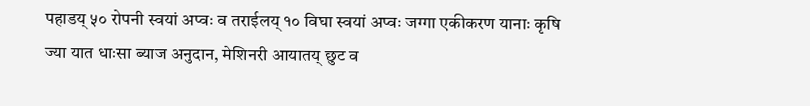पहाडय् ५० रोपनी स्वयां अप्वः व तराईलय् १० विघा स्वयां अप्वः जग्गा एकीकरण यानाः कृषि ज्या यात धाःसा ब्याज अनुदान, मेशिनरी आयातय् छुट व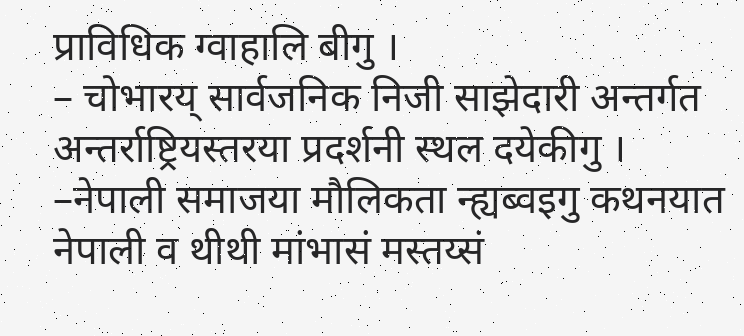प्राविधिक ग्वाहालि बीगु ।
– चोभारय् सार्वजनिक निजी साझेदारी अन्तर्गत अन्तर्राष्ट्रियस्तरया प्रदर्शनी स्थल दयेकीगु ।
–नेपाली समाजया मौलिकता न्ह्यब्वइगु कथनयात नेपाली व थीथी मांभासं मस्तय्सं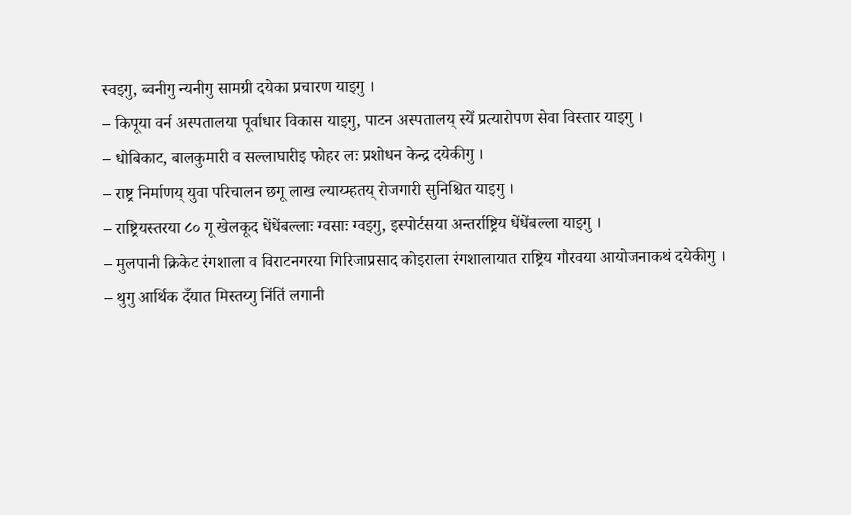स्वइगु, ब्वनीगु न्यनीगु सामग्री दयेका प्रचारण याइगु ।
– किपूया वर्न अस्पतालया पूर्वाधार विकास याइगु, पाटन अस्पतालय् स्येँ प्रत्यारोपण सेवा विस्तार याइगु ।
– धोबिकाट, बालकुमारी व सल्लाघारीइ फोहर लः प्रशोधन केन्द्र दयेकीगु ।
– राष्ट्र निर्माणय् युवा परिचालन छगू लाख ल्याय्म्हतय् रोजगारी सुनिश्चित याइगु ।
– राष्ट्रियस्तरया ८० गू खेलकूद धेंधेंबल्लाः ग्वसाः ग्वइगु, इस्पोर्टसया अन्तर्राष्ट्रिय धेंधेंबल्ला याइगु ।
– मुलपानी क्रिकेट रंगशाला व विराटनगरया गिरिजाप्रसाद कोइराला रंगशालायात राष्ट्रिय गौरवया आयोजनाकथं दयेकीगु ।
– थुगु आर्थिक दँयात मिस्तय्गु निंतिं लगानी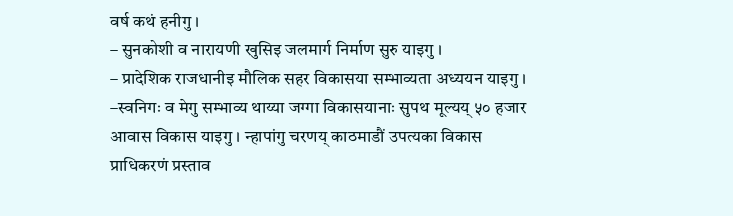वर्ष कथं हनीगु ।
– सुनकोशी व नारायणी खुसिइ जलमार्ग निर्माण सुरु याइगु ।
– प्रादेशिक राजधानीइ मौलिक सहर विकासया सम्भाव्यता अध्ययन याइगु ।
–स्वनिगः व मेगु सम्भाव्य थाय्या जग्गा विकासयानाः सुपथ मूल्यय् ५० हजार आवास विकास याइगु । न्हापांगु चरणय् काठमाडौं उपत्यका विकास प्राधिकरणं प्रस्ताव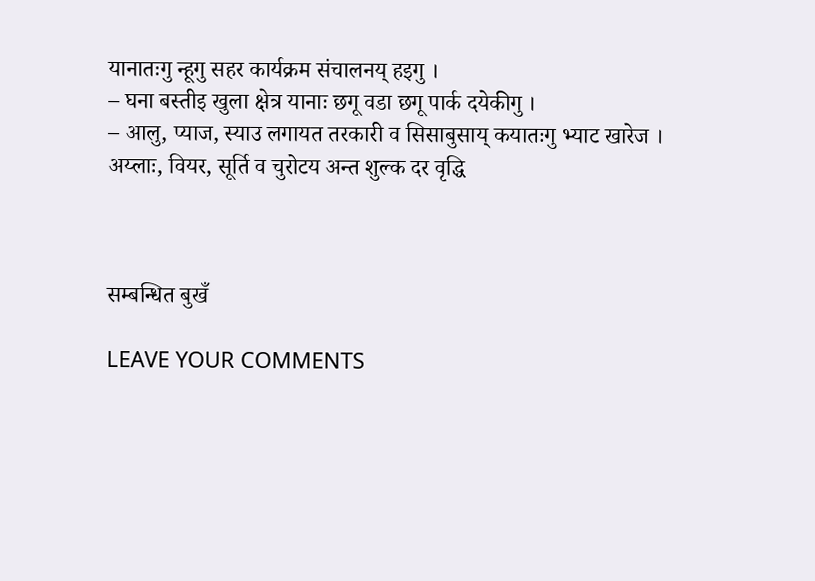यानातःगु न्हूगु सहर कार्यक्रम संचालनय् हइगु ।
– घना बस्तीइ खुला क्षेत्र यानाः छगू वडा छगू पार्क दयेकीगु ।
– आलु, प्याज, स्याउ लगायत तरकारी व सिसाबुसाय् कयातःगु भ्याट खारेज । अय्लाः, वियर, सूर्ति व चुरोटय अन्त शुल्क दर वृद्धि



सम्बन्धित बुखँ

LEAVE YOUR COMMENTS